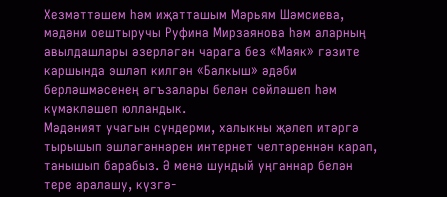Хезмәттәшем һәм иҗатташым Мәрьям Шәмсиева, мәдәни оештыручы Руфина Мирзаянова һәм аларның авылдашлары әзерләгән чарага без «Маяк» гәзите каршында эшләп килгән «Балкыш» әдәби берләшмәсенең әгъзалары белән сөйләшеп һәм күмәкләшеп юлландык.
Мәдәният учагын сүндерми, халыкны җәлеп итәргә тырышып эшләгәннәрен интернет челтәреннән карап, танышып барабыз. Ә менә шундый уңганнар белән тере аралашу, күзгә-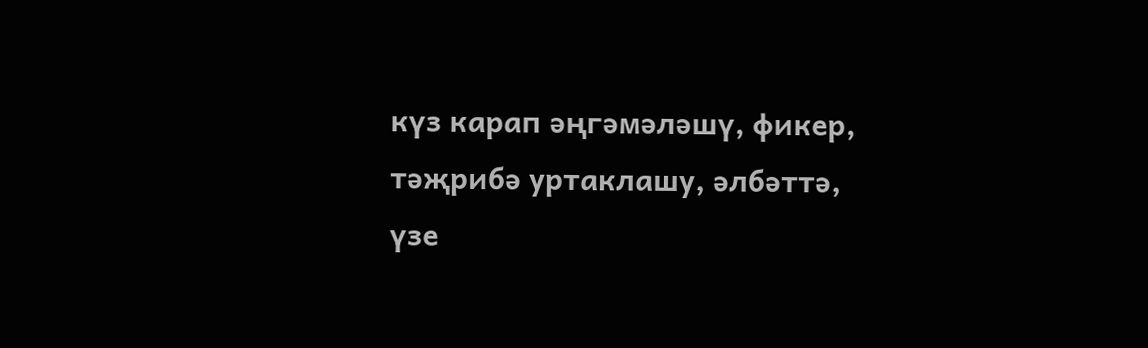күз карап әңгәмәләшү, фикер, тәҗрибә уртаклашу, әлбәттә, үзе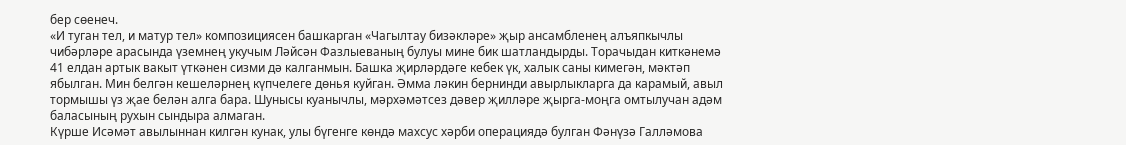бер сөенеч.
«И туган тел, и матур тел» композициясен башкарган «Чагылтау бизәкләре» җыр ансамбленең алъяпкычлы чибәрләре арасында үземнең укучым Ләйсән Фазлыеваның булуы мине бик шатландырды. Торачыдан киткәнемә 41 елдан артык вакыт үткәнен сизми дә калганмын. Башка җирләрдәге кебек үк, халык саны кимегән, мәктәп ябылган. Мин белгән кешеләрнең күпчелеге дөнья куйган. Әмма ләкин бернинди авырлыкларга да карамый, авыл тормышы үз җае белән алга бара. Шунысы куанычлы, мәрхәмәтсез дәвер җилләре җырга-моңга омтылучан адәм баласының рухын сындыра алмаган.
Күрше Исәмәт авылыннан килгән кунак, улы бүгенге көндә махсус хәрби операциядә булган Фәнүзә Галләмова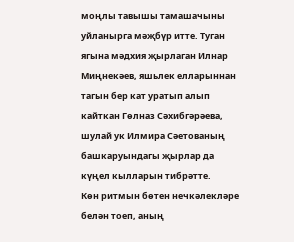моңлы тавышы тамашачыны уйланырга мәҗбүр итте. Туган ягына мәдхия җырлаган Илнар Миңнекәев, яшьлек елларыннан тагын бер кат уратып алып кайткан Гөлназ Сәхибгәрәева, шулай ук Илмира Сәетованың башкаруындагы җырлар да күңел кылларын тибрәтте.
Көн ритмын бөтен нечкәлекләре белән тоеп, аның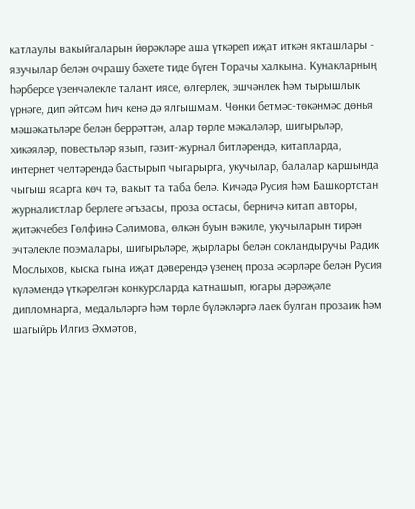катлаулы вакыйгаларын йөрәкләре аша үткәреп иҗат иткән якташлары - язучылар белән очрашу бәхете тиде бүген Торачы халкына. Кунакларның һәрберсе үзенчәлекле талант иясе, өлгерлек, эшчәнлек һәм тырышлык үрнәге, дип әйтсәм һич кенә дә ялгышмам. Чөнки бетмәс-төкәнмәс дөнья мәшәкатьләре белән беррәттән, алар төрле мәкаләләр, шигырьләр, хикәяләр, повестьләр язып, гәзит-журнал битләрендә, китапларда, интернет челтәрендә бастырып чыгарырга, укучылар, балалар каршында чыгыш ясарга көч тә, вакыт та таба белә. Кичәдә Русия һәм Башкортстан журналистлар берлеге әгъзасы, проза остасы, берничә китап авторы, җитәкчебез Гөлфинә Сәлимова, өлкән буын вәкиле, укучыларын тирән эчтәлекле поэмалары, шигырьләре, җырлары белән сокландыручы Радик Мослыхов, кыска гына иҗат дәверендә үзенең проза әсәрләре белән Русия күләмендә үткәрелгән конкурсларда катнашып, югары дәрәҗәле дипломнарга, медальләргә һәм төрле бүләкләргә лаек булган прозаик һәм шагыйрь Илгиз Әхмәтов,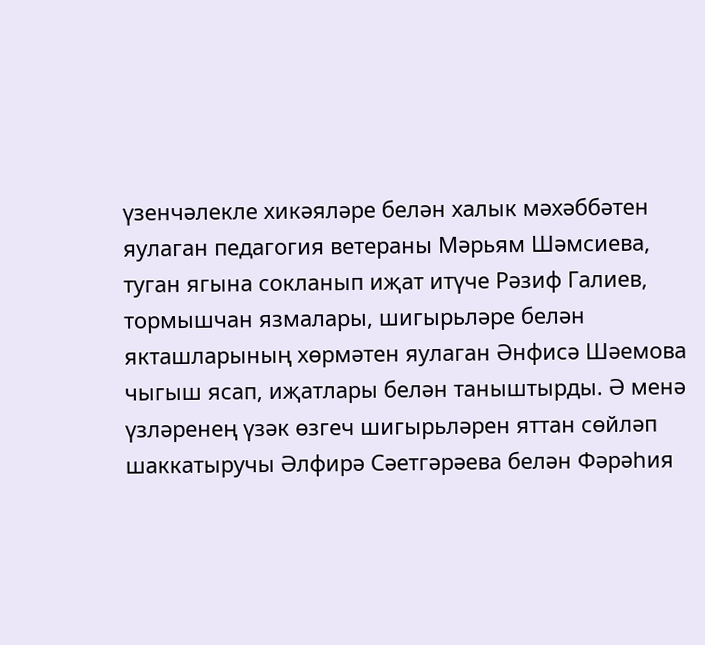үзенчәлекле хикәяләре белән халык мәхәббәтен яулаган педагогия ветераны Мәрьям Шәмсиева, туган ягына сокланып иҗат итүче Рәзиф Галиев, тормышчан язмалары, шигырьләре белән якташларының хөрмәтен яулаган Әнфисә Шәемова чыгыш ясап, иҗатлары белән таныштырды. Ә менә үзләренең үзәк өзгеч шигырьләрен яттан сөйләп шаккатыручы Әлфирә Сәетгәрәева белән Фәрәһия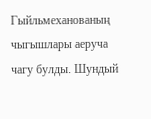Гыйльмеханованың чыгышлары аеруча чагу булды. Шундый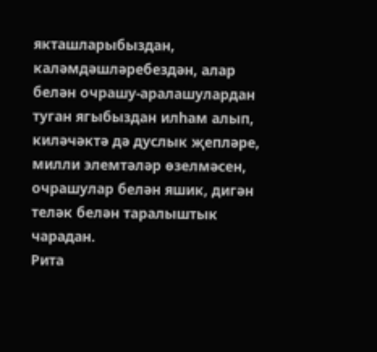якташларыбыздан, каләмдәшләребездән, алар белән очрашу-аралашулардан туган ягыбыздан илһам алып, киләчәктә дә дуслык җепләре, милли элемтәләр өзелмәсен, очрашулар белән яшик, дигән теләк белән таралыштык чарадан.
Рита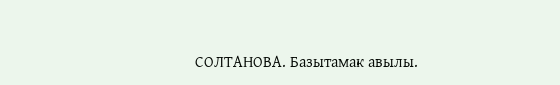СОЛТАНОВА. Базытамак авылы.